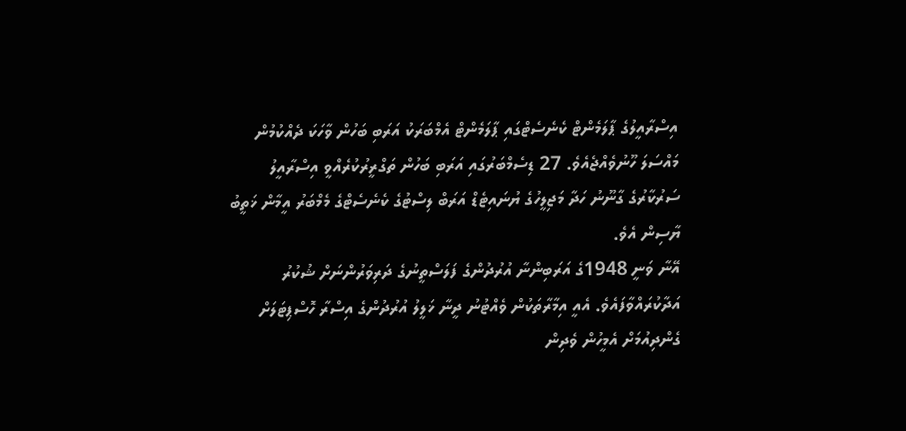އިސްރާއީލުގެ ޕާލަމެންޓް ކެނެސެޓްގައި ޕާލަމެންޓް އެމްބަރަކު އަރަބި ބަހުން ވާހަކަ ދެއްކުމުން މައްސަލަ ހޫނުވެއްޖެއެވެ. 27 ޑިސެމްބަރުގައި އަރަބި ބަހުން ތަގްރީރުކުރެއްވީ އިސްރާއީލު ސަރުކާރުގެ ގާނޫނު ހަދާ މަޖިލީހުގެ ޔުނައިޓެޑް އަރަބް ލިސްޓުގެ ކެނެސެޓްގެ މެމްބަރު އީމާން ޚަތީބު ޔާސިން އެވެ.
އޭނާ ވަނީ 1948ގެ އަރަބިންނާ އުރުދުންގެ ފަލަސްތީނުގެ ދަރިވަރުންނަށް ޝުކުރު އަދާކުރައްވާފައެވެ. އެއީ އިމާރާތަކުން ވެއްޓުނު ދީނާ ޚަލީލު އުރުދުންގެ އިސްރާ ހޮސްޕިޓަލަށް ގެންދިއުމަށް އެމީހުން ވެދިން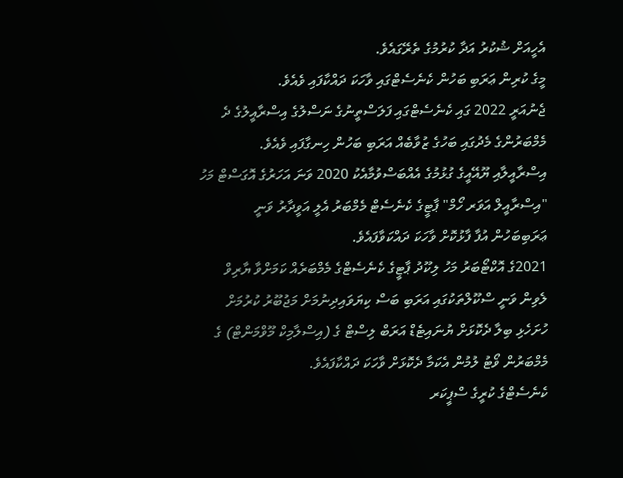އެހީއަށް ޝުކުރު އަދާ ކުރުމުގެ ތެރޭގައެވެ.
މީގެ ކުރިން ޢަރަބި ބަހުން ކެނެސެޓްގައި ވާހަކަ ދައްކާފައި ވެއެވެ.
ޖެނުއަރީ 2022 ގައި ކެނެސެޓްގައި ފަލަސްތީނުގެ ނަސްލުގެ އިސްރާއީލުގެ ދެ މެމްބަރުންގެ މެދުގައި ބަހުގެ ޒުވާބެއް އަރަބި ބަހުން ހިނގާފައި ވެއެވެ.
އިސްރާއީލާއި ޔޫއޭއީގެ ގުޅުމުގެ އެއްބަސްވުމާއެކު 2020 ވަނަ އަހަރުގެ އޮގަސްޓް މަހު "އިސްރާއީލް އަވަރ ހޯމް" ޕާޓީގެ ކެނެސެޓް މެމްބަރު އެލީ އަވީދާރު ވަނީ ޢަރަބިބަހުން އުފާ ފާޅުކޮށް ވާހަކަ ދައްކަވާފައެވެ.
2021ގެ އޮކްޓޯބަރު މަހު ލިކޫދު ޕާޓީގެ ކެނެސެޓްގެ މެމްބަރެއް ކަމަށްވާ ޔާރިވް ލެވިން ވަނީ ސްކޫލްތަކުގައި އަރަބި ބަސް ކިޔަވައިދިނުމަށް މަޖުބޫރު ކުރުމަށް ހުށަހެޅި ބިލާ ދެކޮޅަށް ޔުނައިޓެޑް އަރަބް ލިސްޓް ގެ (އިސްލާމިކް މޫވްމަންޓް) ގެ މެމްބަރުން ވޯޓު ލުމުން އެކަމާ ދެކޮޅަށް ވާހަކަ ދައްކާފައެވެ.
ކެނެސެޓްގެ ކުރީގެ ސްޕީކަރ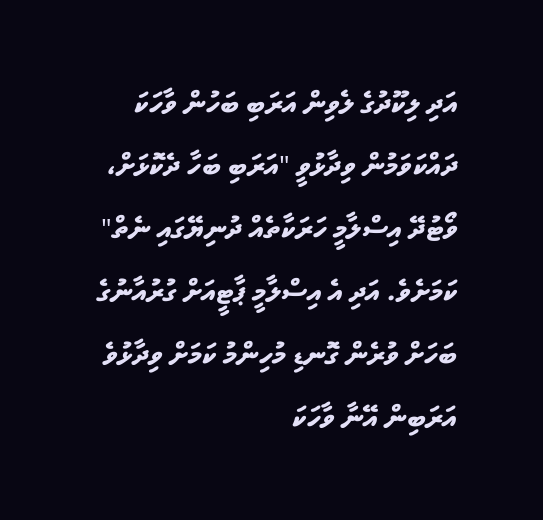އަދި ލިކޫދުގެ ލެވިން އަރަބި ބަހުން ވާހަކަ ދައްކަވަމުން ވިދާޅުވީ "އަރަބި ބަހާ ދެކޮޅަށް، ވޯޓުދޭ އިސްލާމީ ހަރަކާތެއް ދުނިޔޭގައި ނެތް" ކަމަށެވެ. އަދި އެ އިސްލާމީ ޕާޓީއަށް ގުރުއާނުގެ ބަހަށް ވުރެން ގޮނޑި މުހިންމު ކަމަށް ވިދާޅުވެ އަރަބިން އޭނާ ވާހަކަ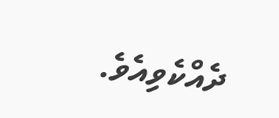ދެއްކެވިއެވެ.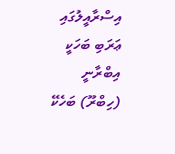އިސްރާއީލުގައި ޢަރަބި ބަހަކީ އިބްރާނީ (ހިބްރޫ) ބަހެކޭ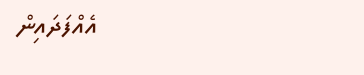އެއްފަދައިން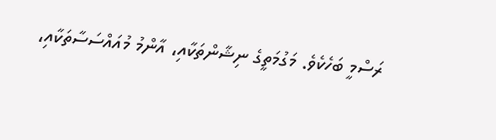ރަސްމީ ބަހެކެވެ. މަގުމަތީގެ ނިޝާންތަކާއި، އާންމު މުއައްސަސާތަކާއި،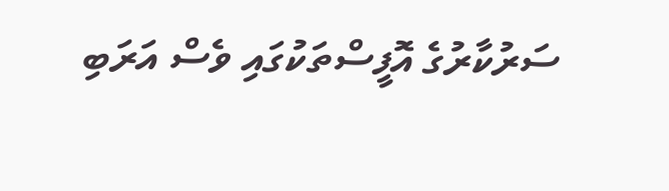ސަރުކާރުގެ އޮފީސްތަކުގައި ވެސް އަރަބި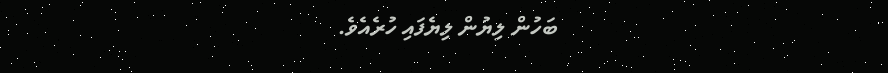ބަހުން ލިޔުން ލިޔެފައި ހުރެއެވެ.